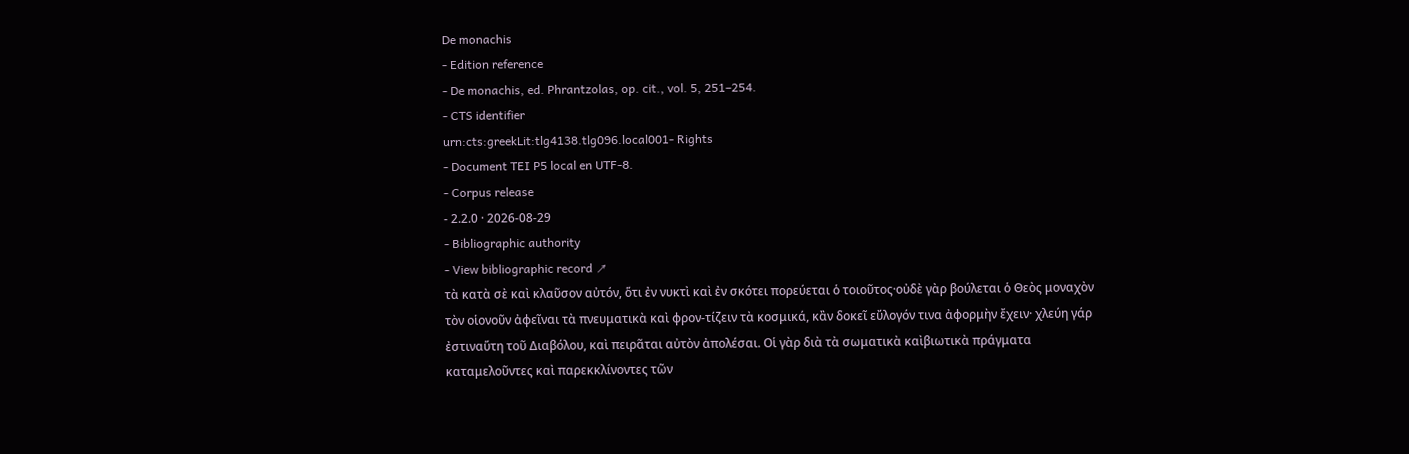De monachis
- Edition reference
- De monachis, ed. Phrantzolas, op. cit., vol. 5, 251–254.
- CTS identifier
urn:cts:greekLit:tlg4138.tlg096.local001- Rights
- Document TEI P5 local en UTF-8.
- Corpus release
- 2.2.0 · 2026-08-29
- Bibliographic authority
- View bibliographic record ↗
τὰ κατὰ σὲ καὶ κλαῦσον αὐτόν, ὅτι ἐν νυκτὶ καὶ ἐν σκότει πορεύεται ὁ τοιοῦτος·οὐδὲ γὰρ βούλεται ὁ Θεὸς μοναχὸν τὸν οἱονοῦν ἀφεῖναι τὰ πνευματικὰ καὶ φρον-τίζειν τὰ κοσμικά, κἂν δοκεῖ εὔλογόν τινα ἀφορμὴν ἔχειν· χλεύη γάρ ἐστιναὕτη τοῦ Διαβόλου, καὶ πειρᾶται αὐτὸν ἀπολέσαι. Οἱ γὰρ διὰ τὰ σωματικὰ καὶβιωτικὰ πράγματα καταμελοῦντες καὶ παρεκκλίνοντες τῶν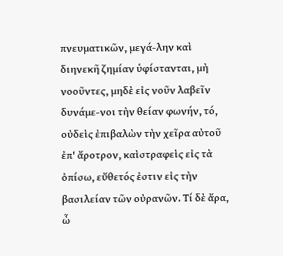πνευματικῶν, μεγά-λην καὶ διηνεκῆ ζημίαν ὑφίστανται, μὴ νοοῦντες, μηδὲ εἰς νοῦν λαβεῖν δυνάμε-νοι τὴν θείαν φωνήν, τό, οὐδεὶς ἐπιβαλὼν τὴν χεῖρα αὐτοῦ ἐπ' ἄροτρον, καὶστραφεὶς εἰς τὰ ὀπίσω, εὔθετός ἐστιν εἰς τὴν βασιλείαν τῶν οὐρανῶν. Τί δὲ ἄρα, ὦ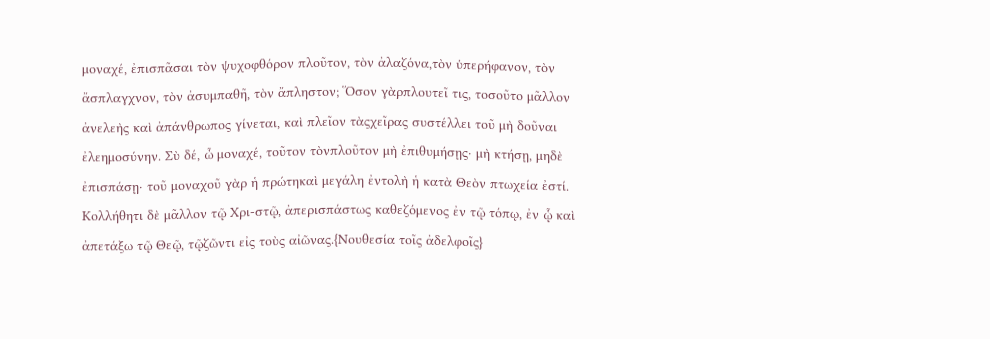μοναχέ, ἐπισπᾶσαι τὸν ψυχοφθόρον πλοῦτον, τὸν ἀλαζόνα,τὸν ὑπερήφανον, τὸν ἄσπλαγχνον, τὸν ἀσυμπαθῆ, τὸν ἄπληστον; Ὅσον γὰρπλουτεῖ τις, τοσοῦτο μᾶλλον ἀνελεὴς καὶ ἀπάνθρωπος γίνεται, καὶ πλεῖον τὰςχεῖρας συστέλλει τοῦ μὴ δοῦναι ἐλεημοσύνην. Σὺ δέ, ὦ μοναχέ, τοῦτον τὸνπλοῦτον μὴ ἐπιθυμήσῃς· μὴ κτήσῃ, μηδὲ ἐπισπάσῃ· τοῦ μοναχοῦ γὰρ ἡ πρώτηκαὶ μεγάλη ἐντολὴ ἡ κατὰ Θεὸν πτωχεία ἐστί. Κολλήθητι δὲ μᾶλλον τῷ Χρι-στῷ, ἀπερισπάστως καθεζόμενος ἐν τῷ τόπῳ, ἐν ᾧ καὶ ἀπετάξω τῷ Θεῷ, τῷζῶντι εἰς τοὺς αἰῶνας.{Νουθεσία τοῖς ἀδελφοῖς}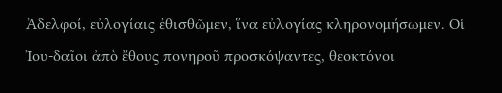Ἀδελφοί, εὐλογίαις ἐθισθῶμεν, ἵνα εὐλογίας κληρονομήσωμεν. Οἱ Ἰου-δαῖοι ἀπὸ ἔθους πονηροῦ προσκόψαντες, θεοκτόνοι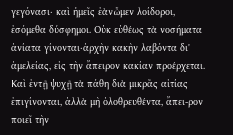γεγόνασι· καὶ ἡμεῖς ἐὰνὦμεν λοίδοροι, ἐσόμεθα δύσφημοι. Οὐκ εὐθέως τὰ νοσήματα ἀνίατα γίνονται·ἀρχὴν κακὴν λαβόντα δι' ἀμελείας, εἰς τὴν ἄπειρον κακίαν προέρχεται. Καὶ ἐντῇ ψυχῇ τὰ πάθη διὰ μικρᾶς αἰτίας ἐπιγίνονται, ἀλλὰ μὴ ὀλοθρευθέντα, ἄπει-ρον ποιεῖ τὴν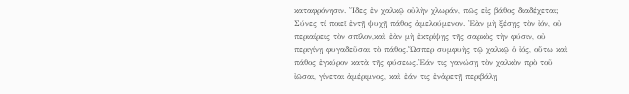καταφρόνησιν. Ἴδες ἐν χαλκῷ οὐλὴν χλωράν, πῶς εἰς βάθος διαδέχεται; Σύνες τί ποιεῖ ἐντῇ ψυχῇ πάθος ἀμελούμενον. Ἐὰν μὴ ξέσῃς τὸν ἰόν, οὐ περιαίρεις τὸν σπῖλον,καὶ ἐὰν μὴ ἐκτρίψῃς τῆς σαρκὸς τὴν φύσιν, οὐ περιγίνῃ φυγαδεῦσαι τὸ πάθος.Ὥσπερ συμφυὴς τῷ χαλκῷ ὁ ἰός, οὕτω καὶ πάθος ἐγκύρον κατὰ τῆς φύσεως.Ἐάν τις γανώσῃ τὸν χαλκὸν πρὸ τοῦ ἰῶσαι, γίνεται ἀμέριμνος, καὶ ἐάν τις ἐνἀρετῇ περιβάλῃ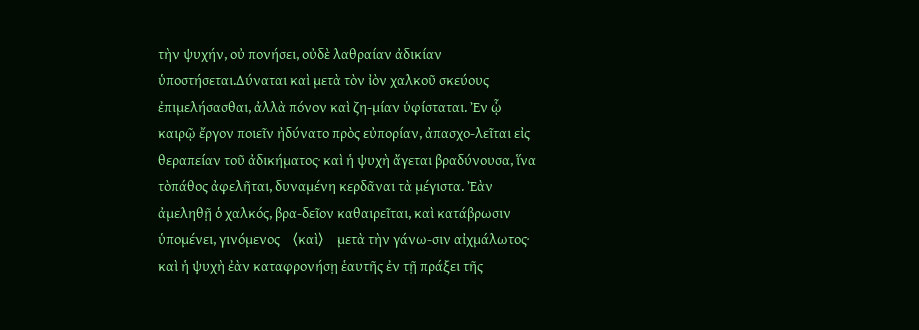τὴν ψυχήν, οὐ πονήσει, οὐδὲ λαθραίαν ἀδικίαν ὑποστήσεται.Δύναται καὶ μετὰ τὸν ἰὸν χαλκοῦ σκεύους ἐπιμελήσασθαι, ἀλλὰ πόνον καὶ ζη-μίαν ὑφίσταται. Ἐν ᾧ καιρῷ ἔργον ποιεῖν ἠδύνατο πρὸς εὐπορίαν, ἀπασχο-λεῖται εἰς θεραπείαν τοῦ ἀδικήματος· καὶ ἡ ψυχὴ ἄγεται βραδύνουσα, ἵνα τὸπάθος ἀφελῆται, δυναμένη κερδᾶναι τὰ μέγιστα. Ἐὰν ἀμεληθῇ ὁ χαλκός, βρα-δεῖον καθαιρεῖται, καὶ κατάβρωσιν ὑπομένει, γινόμενος 〈καὶ〉 μετὰ τὴν γάνω-σιν αἰχμάλωτος· καὶ ἡ ψυχὴ ἐὰν καταφρονήσῃ ἑαυτῆς ἐν τῇ πράξει τῆς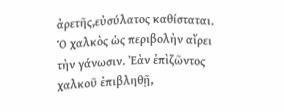ἀρετῆς,εὐσύλατος καθίσταται. Ὁ χαλκὸς ὡς περιβολὴν αἴρει τὴν γάνωσιν. Ἐὰν ἐπὶζῶντος χαλκοῦ ἐπιβληθῇ,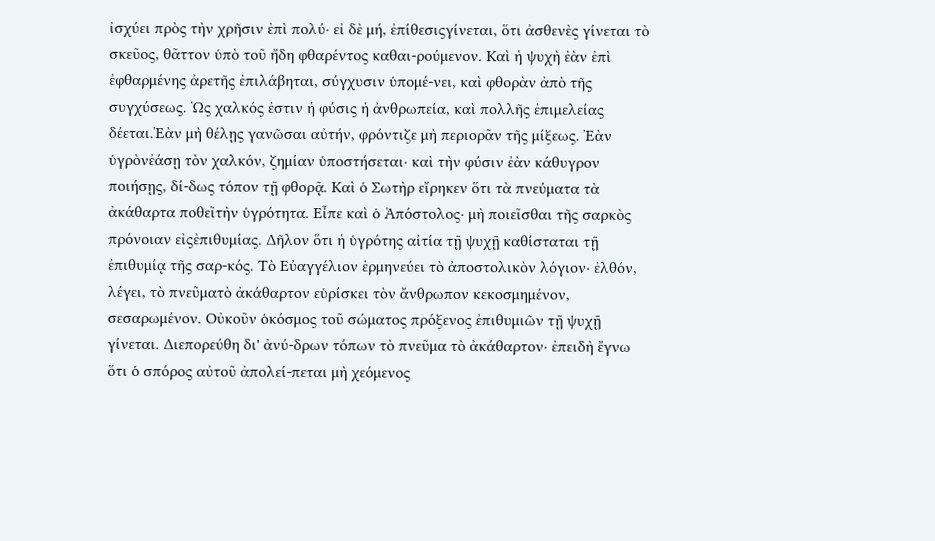ἰσχύει πρὸς τὴν χρῆσιν ἐπὶ πολύ· εἰ δὲ μή, ἐπίθεσιςγίνεται, ὅτι ἀσθενὲς γίνεται τὸ σκεῦος, θᾶττον ὑπὸ τοῦ ἤδη φθαρέντος καθαι-ρούμενον. Καὶ ἡ ψυχὴ ἐὰν ἐπὶ ἐφθαρμένης ἀρετῆς ἐπιλάβηται, σύγχυσιν ὑπομέ-νει, καὶ φθορὰν ἀπὸ τῆς συγχύσεως. Ὡς χαλκός ἐστιν ἡ φύσις ἡ ἀνθρωπεία, καὶ πολλῆς ἐπιμελείας δέεται.Ἐὰν μὴ θέλῃς γανῶσαι αὐτήν, φρόντιζε μὴ περιορᾶν τῆς μίξεως. Ἐὰν ὑγρὸνἐάσῃ τὸν χαλκόν, ζημίαν ὑποστήσεται· καὶ τὴν φύσιν ἐὰν κάθυγρον ποιήσῃς, δί-δως τόπον τῇ φθορᾷ. Καὶ ὁ Σωτὴρ εἴρηκεν ὅτι τὰ πνεύματα τὰ ἀκάθαρτα ποθεῖτὴν ὑγρότητα. Εἶπε καὶ ὁ Ἀπόστολος· μὴ ποιεῖσθαι τῆς σαρκὸς πρόνοιαν εἰςἐπιθυμίας. Δῆλον ὅτι ἡ ὑγρότης αἰτία τῇ ψυχῇ καθίσταται τῇ ἐπιθυμίᾳ τῆς σαρ-κός. Τὸ Εὐαγγέλιον ἑρμηνεύει τὸ ἀποστολικὸν λόγιον· ἐλθόν, λέγει, τὸ πνεῦματὸ ἀκάθαρτον εὑρίσκει τὸν ἄνθρωπον κεκοσμημένον, σεσαρωμένον. Οὐκοῦν ὁκόσμος τοῦ σώματος πρόξενος ἐπιθυμιῶν τῇ ψυχῇ γίνεται. Διεπορεύθη δι' ἀνύ-δρων τόπων τὸ πνεῦμα τὸ ἀκάθαρτον· ἐπειδὴ ἔγνω ὅτι ὁ σπόρος αὐτοῦ ἀπολεί-πεται μὴ χεόμενος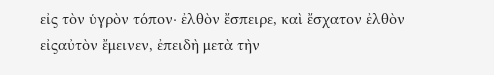εἰς τὸν ὑγρὸν τόπον· ἐλθὸν ἔσπειρε, καὶ ἔσχατον ἐλθὸν εἰςαὐτὸν ἔμεινεν, ἐπειδὴ μετὰ τὴν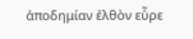ἀποδημίαν ἐλθὸν εὗρε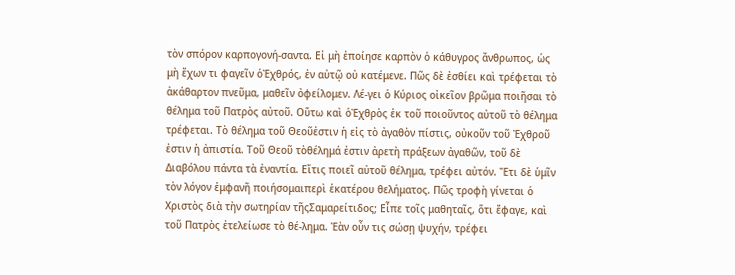τὸν σπόρον καρπογονή-σαντα. Εἰ μὴ ἐποίησε καρπὸν ὁ κάθυγρος ἄνθρωπος, ὡς μὴ ἔχων τι φαγεῖν ὁἘχθρός, ἐν αὐτῷ οὐ κατέμενε. Πῶς δὲ ἐσθίει καὶ τρέφεται τὸ ἀκάθαρτον πνεῦμα, μαθεῖν ὀφείλομεν. Λέ-γει ὁ Κύριος οἰκεῖον βρῶμα ποιῆσαι τὸ θέλημα τοῦ Πατρὸς αὐτοῦ. Οὕτω καὶ ὁἘχθρὸς ἐκ τοῦ ποιοῦντος αὐτοῦ τὸ θέλημα τρέφεται. Τὸ θέλημα τοῦ Θεοῦἐστιν ἡ εἰς τὸ ἀγαθὸν πίστις, οὐκοῦν τοῦ Ἐχθροῦ ἐστιν ἡ ἀπιστία. Τοῦ Θεοῦ τὸθέλημά ἐστιν ἀρετὴ πράξεων ἀγαθῶν, τοῦ δὲ Διαβόλου πάντα τὰ ἐναντία. Εἴτις ποιεῖ αὐτοῦ θέλημα, τρέφει αὐτόν. Ἔτι δὲ ὑμῖν τὸν λόγον ἐμφανῆ ποιήσομαιπερὶ ἑκατέρου θελήματος. Πῶς τροφὴ γίνεται ὁ Χριστὸς διὰ τὴν σωτηρίαν τῆςΣαμαρείτιδος; Εἶπε τοῖς μαθηταῖς, ὅτι ἔφαγε, καὶ τοῦ Πατρὸς ἐτελείωσε τὸ θέ-λημα. Ἐὰν οὖν τις σώσῃ ψυχήν, τρέφει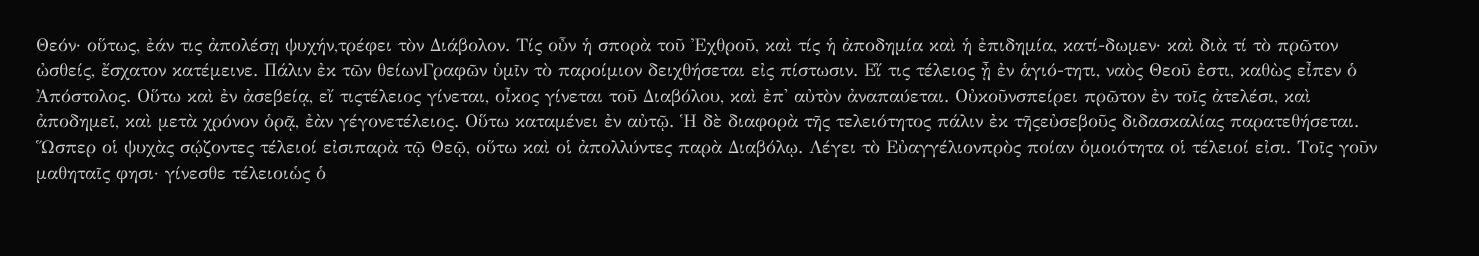Θεόν· οὕτως, ἐάν τις ἀπολέσῃ ψυχήν,τρέφει τὸν Διάβολον. Τίς οὖν ἡ σπορὰ τοῦ Ἐχθροῦ, καὶ τίς ἡ ἀποδημία καὶ ἡ ἐπιδημία, κατί-δωμεν· καὶ διὰ τί τὸ πρῶτον ὠσθείς, ἔσχατον κατέμεινε. Πάλιν ἐκ τῶν θείωνΓραφῶν ὑμῖν τὸ παροίμιον δειχθήσεται εἰς πίστωσιν. Εἴ τις τέλειος ᾖ ἐν ἁγιό-τητι, ναὸς Θεοῦ ἐστι, καθὼς εἶπεν ὁ Ἀπόστολος. Οὕτω καὶ ἐν ἀσεβείᾳ, εἴ τιςτέλειος γίνεται, οἶκος γίνεται τοῦ Διαβόλου, καὶ ἐπ' αὐτὸν ἀναπαύεται. Οὐκοῦνσπείρει πρῶτον ἐν τοῖς ἀτελέσι, καὶ ἀποδημεῖ, καὶ μετὰ χρόνον ὁρᾷ, ἐὰν γέγονετέλειος. Οὕτω καταμένει ἐν αὐτῷ. Ἡ δὲ διαφορὰ τῆς τελειότητος πάλιν ἐκ τῆςεὐσεβοῦς διδασκαλίας παρατεθήσεται. Ὥσπερ οἱ ψυχὰς σῴζοντες τέλειοί εἰσιπαρὰ τῷ Θεῷ, οὕτω καὶ οἱ ἀπολλύντες παρὰ Διαβόλῳ. Λέγει τὸ Εὐαγγέλιονπρὸς ποίαν ὁμοιότητα οἱ τέλειοί εἰσι. Τοῖς γοῦν μαθηταῖς φησι· γίνεσθε τέλειοιὡς ὁ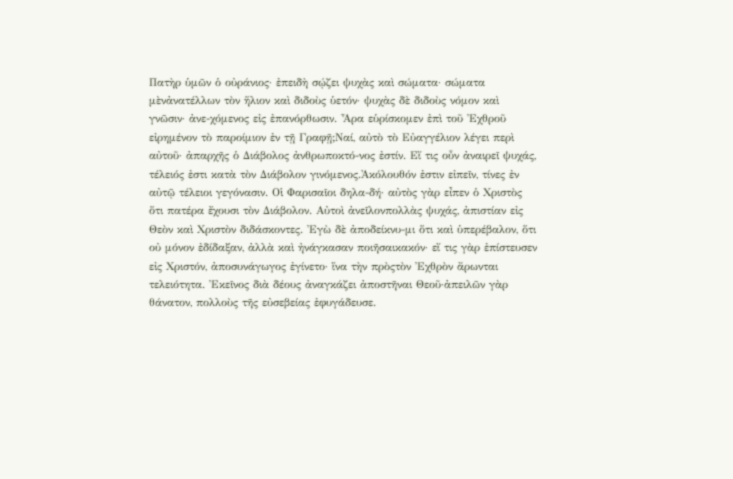Πατὴρ ὑμῶν ὁ οὐράνιος· ἐπειδὴ σῴζει ψυχὰς καὶ σώματα· σώματα μὲνἀνατέλλων τὸν ἥλιον καὶ διδοὺς ὑετόν· ψυχὰς δὲ διδοὺς νόμον καὶ γνῶσιν· ἀνε-χόμενος εἰς ἐπανόρθωσιν. Ἆρα εὑρίσκομεν ἐπὶ τοῦ Ἐχθροῦ εἰρημένον τὸ παροίμιον ἐν τῇ Γραφῇ;Ναί, αὐτὸ τὸ Εὐαγγέλιον λέγει περὶ αὐτοῦ· ἀπαρχῆς ὁ Διάβολος ἀνθρωποκτό-νος ἐστίν. Εἴ τις οὖν ἀναιρεῖ ψυχάς, τέλειός ἐστι κατὰ τὸν Διάβολον γινόμενος.Ἀκόλουθόν ἐστιν εἰπεῖν, τίνες ἐν αὐτῷ τέλειοι γεγόνασιν. Οἱ Φαρισαῖοι δηλα-δή· αὐτὸς γὰρ εἶπεν ὁ Χριστὸς ὅτι πατέρα ἔχουσι τὸν Διάβολον. Αὐτοὶ ἀνεῖλονπολλὰς ψυχάς, ἀπιστίαν εἰς Θεὸν καὶ Χριστὸν διδάσκοντες. Ἐγὼ δὲ ἀποδείκνυ-μι ὅτι καὶ ὑπερέβαλον, ὅτι οὐ μόνον ἐδίδαξαν, ἀλλὰ καὶ ἠνάγκασαν ποιῆσαικακόν· εἴ τις γὰρ ἐπίστευσεν εἰς Χριστόν, ἀποσυνάγωγος ἐγίνετο· ἵνα τὴν πρὸςτὸν Ἐχθρὸν ἄρωνται τελειότητα. Ἐκεῖνος διὰ δέους ἀναγκάζει ἀποστῆναι Θεοῦ·ἀπειλῶν γὰρ θάνατον, πολλοὺς τῆς εὐσεβείας ἐφυγάδευσε.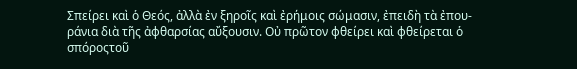Σπείρει καὶ ὁ Θεός, ἀλλὰ ἐν ξηροῖς καὶ ἐρήμοις σώμασιν, ἐπειδὴ τὰ ἐπου-ράνια διὰ τῆς ἀφθαρσίας αὔξουσιν. Οὐ πρῶτον φθείρει καὶ φθείρεται ὁ σπόροςτοῦ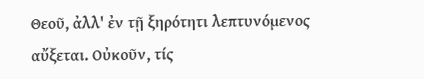Θεοῦ, ἀλλ' ἐν τῇ ξηρότητι λεπτυνόμενος αὔξεται. Οὐκοῦν, τίς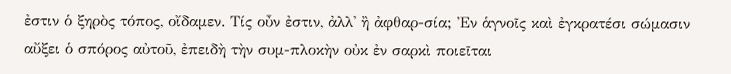ἐστιν ὁ ξηρὸς τόπος, οἴδαμεν. Τίς οὖν ἐστιν, ἀλλ' ἢ ἀφθαρ-σία; Ἐν ἁγνοῖς καὶ ἐγκρατέσι σώμασιν αὔξει ὁ σπόρος αὐτοῦ, ἐπειδὴ τὴν συμ-πλοκὴν οὐκ ἐν σαρκὶ ποιεῖται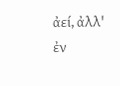ἀεί, ἀλλ' ἐν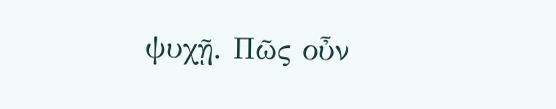ψυχῇ. Πῶς οὖν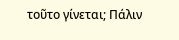τοῦτο γίνεται; Πάλιν